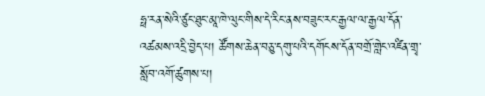ཧྥ་རན་སེའི་ཙུང་ཐུང་མཱ་ཁེ་ལུང་གིས་དེ་རིང་ནས་བཟུང་རང་རྒྱལ་ལ་རྒྱལ་དོན་འཚམས་འདྲི་བྱེད་པ། ཚོགས་ཆེན་བཅུ་དགུ་པའི་དགོངས་དོན་བགྲོ་གླེང་འཛིན་གྲྭ་སློབ་འགོ་ཚུགས་པ།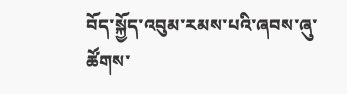བོད་སྐྱོད་འབུམ་རམས་པའི་ཞབས་ཞུ་ཚོགས་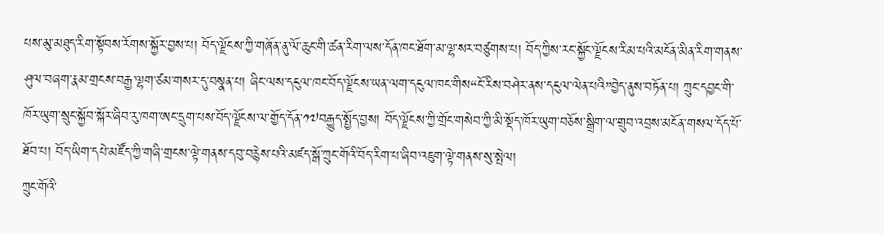པས་མུ་མཐུད་རིག་སྟོབས་རོགས་སྐྱོར་བྱས་པ། བོད་ལྗོངས་ཀྱི་གཞོན་ནུ་ལོ་ཆུང་གི་ཚན་རིག་ལས་དོན་ཁང་ཐོག་མ་ལྷ་སར་བཙུགས་པ། བོད་ཀྱིས་རང་སྐྱོང་ལྗོངས་རིམ་པའི་མངོན་མིན་རིག་གནས་ཤུལ་བཞག་རྣམ་གྲངས་བརྒྱ་ལྷག་ཙམ་གསར་དུ་བསྣན་པ། ཞིང་ལས་དངུལ་ཁང་བོད་ལྗོངས་ཡན་ལག་དངུལ་ཁང་གིས“ངོ་རིས་བཤེར་ནས་དངུལ་ལེན་པའི”བྱེད་ནུས་བཏོན་པ། ཀྲུང་དབྱང་གི་ཁོར་ཡུག་སྲུང་སྐྱོབ་སྐོར་ཞིབ་རུ་ཁག་ཨང་དྲུག་པས་བོད་ལྗོངས་ལ་གྱོད་དོན་༡༧བརྒྱུད་སྤྱོད་བྱས། བོད་ལྗོངས་ཀྱི་གྲོང་གསེབ་ཀྱི་མི་སྡོད་ཁོར་ཡུག་བཅོས་སྒྲིག་ལ་གྲུབ་འབྲས་མངོན་གསལ་དོད་པོ་ཐོབ་པ། བོད་ཡིག་དཔེ་མཛོད་ཀྱི་གཞི་གྲངས་ལྟེ་གནས་དབུ་བརྙེས་པའི་མཛད་སྒོ་ཀྲུང་གོའི་བོད་རིག་པ་ཞིབ་འཇུག་ལྟེ་གནས་སུ་སྤེལ།
ཀྲུང་གོའི་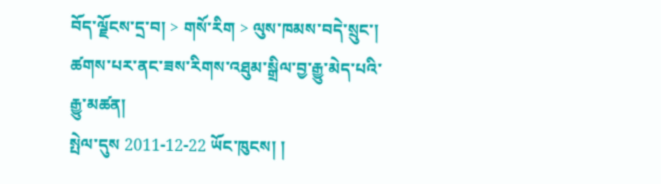བོད་ལྗོངས་དྲ་བ། > གསོ་རིག > ལུས་ཁམས་བདེ་སྲུང་།
ཚགས་པར་ནང་ཟས་རིགས་འཐུམ་སྒྲིལ་བྱ་རྒྱུ་མེད་པའི་རྒྱུ་མཚན།
སྤེལ་དུས 2011-12-22 ཡོང་ཁུངས། །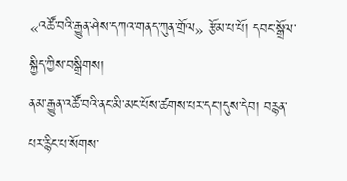«འཚོ་བའི་རྒྱུན་ཤེས་དཀའ་གནད་ཀུན་གྲོལ» རྩོམ་པ་པོ། དབང་སྒྲོལ་སྐྱིད་ཀྱིས་བསྒྲིགས།
ནམ་རྒྱུན་འཚོ་བའི་ནང་མི་མང་པོས་ཚགས་པར་དང་།དུས་དེབ། བརྙན་པར་རྙིང་པ་སོགས་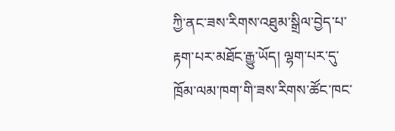ཀྱི་ནང་ཟས་རིགས་འཐུམ་སྒྲིལ་བྱེད་པ་རྟག་པར་མཐོང་རྒྱུ་ཡོད། ལྷག་པར་དུ་ཁྲོམ་ལམ་ཁག་གི་ཟས་རིགས་ཚོང་ཁང་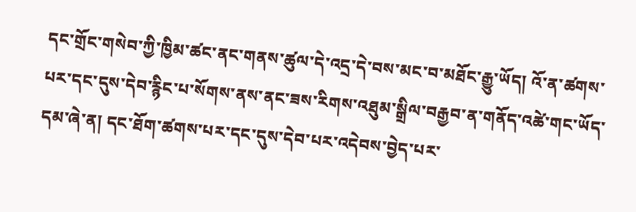དང་གྲོང་གསེབ་ཀྱི་ཁྱིམ་ཚང་ནང་གནས་ཚུལ་དེ་འདྲ་དེ་བས་མང་བ་མཐོང་རྒྱུ་ཡོད། འོ་ན་ཚགས་པར་དང་དུས་དེབ་རྙིང་པ་སོགས་ནས་ནང་ཟས་རིགས་འཐུམ་སྒྲིལ་བརྒྱབ་ན་གནོད་འཚེ་གང་ཡོད་དམ་ཞེ་ན། དང་ཐོག་ཚགས་པར་དང་དུས་དེབ་པར་འདེབས་བྱེད་པར་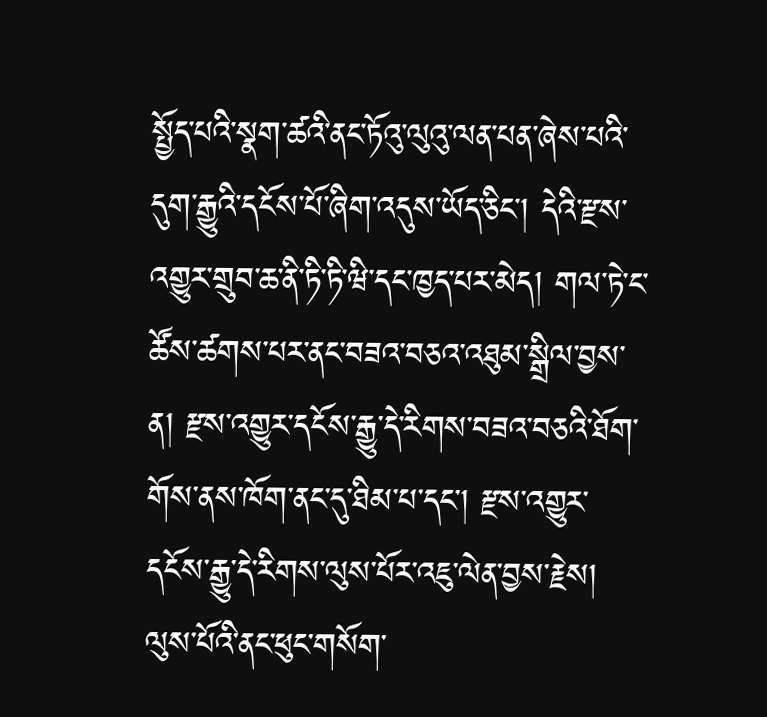སྤྱོད་པའི་སྣག་ཚའི་ནང་ཏོའུ་ལུའུ་ལན་པན་ཞེས་པའི་དུག་རྒྱུའི་དངོས་པོ་ཞིག་འདུས་ཡོད་ཅིང་། དེའི་རྫས་འགྱུར་གྲུབ་ཆ་ནི་ཏི་ཏི་ཝི་དང་ཁྱད་པར་མེད། གལ་ཏེ་ང་ཚོས་ཚགས་པར་ནང་བཟའ་བཅའ་འཐུམ་སྒྲིལ་བྱས་ན། རྫས་འགྱུར་དངོས་རྒྱུ་དེ་རིགས་བཟའ་བཅའི་ཐོག་གོས་ནས་ཁོག་ནང་དུ་ཐིམ་པ་དང་། རྫས་འགྱུར་དངོས་རྒྱུ་དེ་རིགས་ལུས་པོར་འཇུ་ལེན་བྱས་རྗེས། ལུས་པོའི་ནང་ཕུང་གསོག་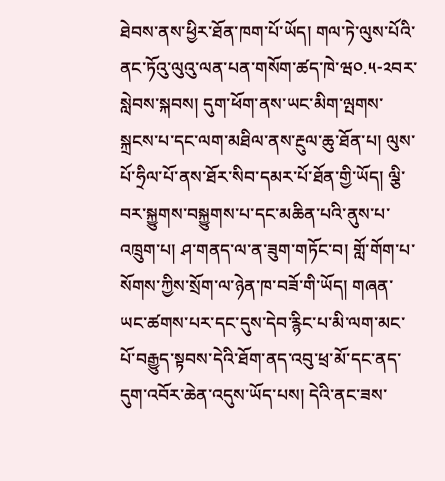ཐེབས་ནས་ཕྱིར་ཐོན་ཁག་པོ་ཡོད། གལ་ཏེ་ལུས་པོའི་ནང་ཏོའུ་ལུའུ་ལན་པན་གསོག་ཚད་ཁེ་ཝ༠.༥-༢བར་སླེབས་སྐབས། དུག་ཕོག་ནས་ཡང་མིག་ལྤགས་སྐྲངས་པ་དང་ལག་མཐིལ་ནས་རྔུལ་ཆུ་ཐོན་པ། ལུས་པོ་ཧྲིལ་པོ་ནས་ཐོར་སིབ་དམར་པོ་ཐོན་གྱི་ཡོད། ལྕི་བར་སྐྱུགས་བསྐྱུགས་པ་དང་མཆིན་པའི་ནུས་པ་འཁྲུག་པ། ཤ་གནད་ལ་ན་ཟུག་གཏོང་བ། གློ་གོག་པ་སོགས་ཀྱིས་སྲོག་ལ་ཉེན་ཁ་བཟོ་གི་ཡོད། གཞན་ཡང་ཚགས་པར་དང་དུས་དེབ་རྙིང་པ་མི་ལག་མང་པོ་བརྒྱུད་སྟབས་དེའི་ཐོག་ནད་འབུ་ཕྲ་མོ་དང་ནད་དུག་འབོར་ཆེན་འདུས་ཡོད་པས། དེའི་ནང་ཟས་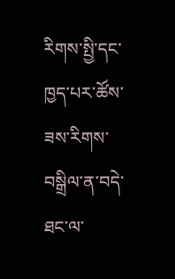རིགས་སྤྱི་དང་ཁྱད་པར་ཚོས་ཟས་རིགས་བསྒྲིལ་ན་བདེ་ཐང་ལ་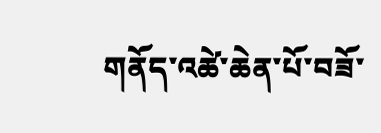གནོད་འཚེ་ཆེན་པོ་བཟོ་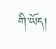གི་ཡོད།